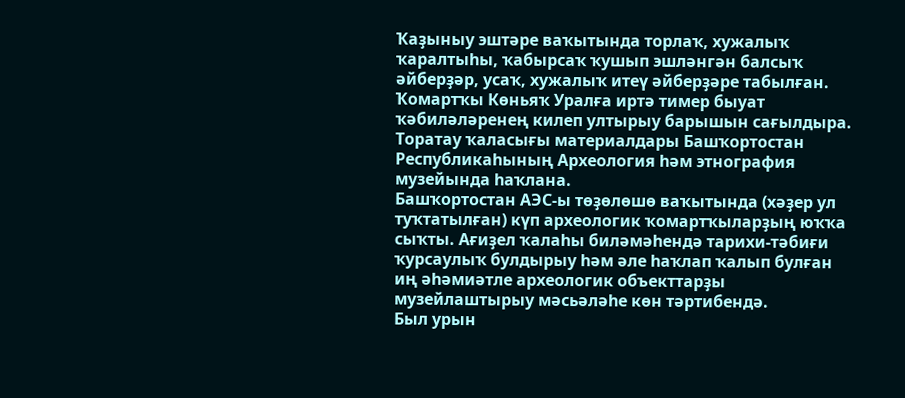Ҡаҙыныу эштәре ваҡытында торлаҡ, хужалыҡ ҡаралтыһы, ҡабырсаҡ ҡушып эшләнгән балсыҡ әйберҙәр, усаҡ, хужалыҡ итеү әйберҙәре табылған.
Ҡомартҡы Көньяҡ Уралға иртә тимер быуат ҡәбиләләренең килеп ултырыу барышын сағылдыра.
Торатау ҡаласығы материалдары Башҡортостан Республикаһының Археология һәм этнография музейында һаҡлана.
Башҡортостан АЭС-ы төҙөлөшө ваҡытында (хәҙер ул туҡтатылған) күп археологик ҡомартҡыларҙың юҡҡа сыҡты. Ағиҙел ҡалаһы биләмәһендә тарихи-тәбиғи ҡурсаулыҡ булдырыу һәм әле һаҡлап ҡалып булған иң әһәмиәтле археологик объекттарҙы музейлаштырыу мәсьәләһе көн тәртибендә.
Был урын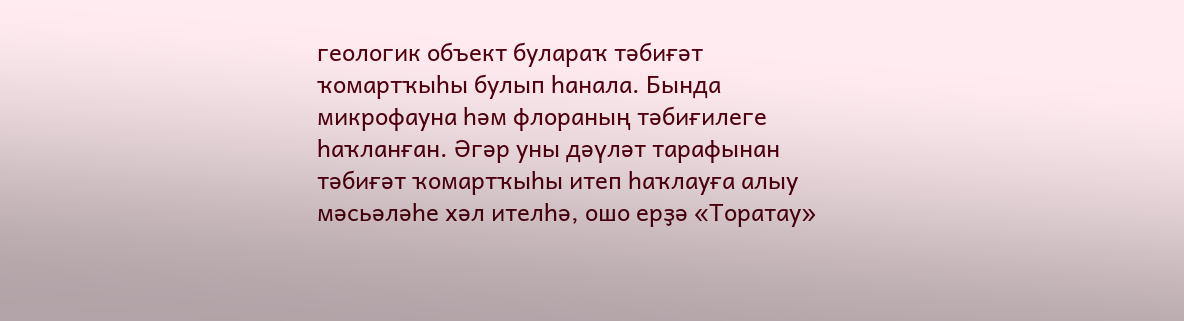геологик объект булараҡ тәбиғәт ҡомартҡыһы булып һанала. Бында микрофауна һәм флораның тәбиғилеге һаҡланған. Әгәр уны дәүләт тарафынан тәбиғәт ҡомартҡыһы итеп һаҡлауға алыу мәсьәләһе хәл ителһә, ошо ерҙә «Торатау»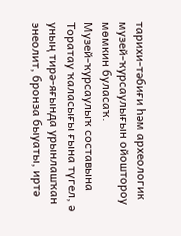тарихи-тәбиғи һәм археологик музей-ҡурсаулығын ойоштороу мөмкин буласаҡ.
Музей-ҡурсаулыҡ составына Торатау ҡаласығы ғына түгел, ә уның тирә-яғында урынлашҡан энеолит, бронза быуаты, иртә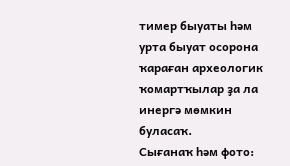тимер быуаты һәм урта быуат осорона ҡараған археологик ҡомартҡылар ҙа ла инергә мөмкин буласаҡ.
Сығанаҡ һәм фото: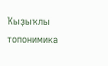Ҡыҙыҡлы топонимика